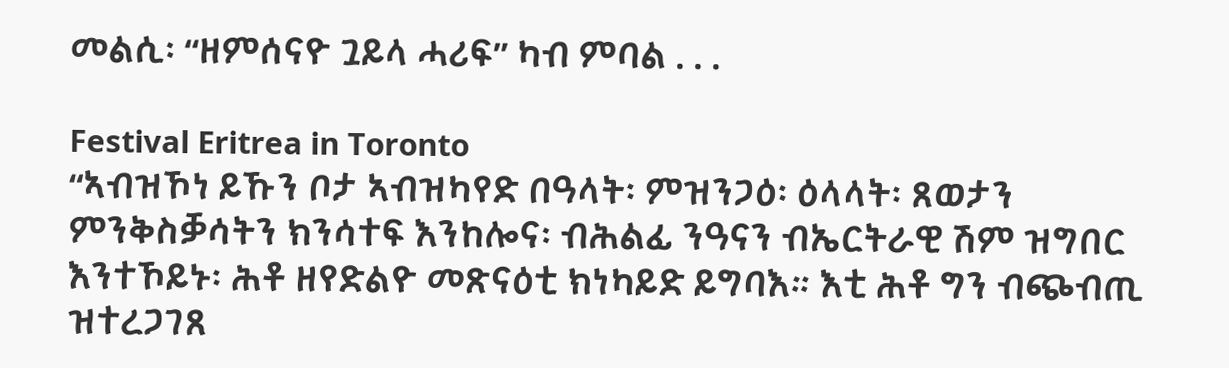መልሲ፡ “ዘምሰናዮ ጓይላ ሓሪፍ” ካብ ምባል . . .

Festival Eritrea in Toronto
“ኣብዝኾነ ይኹን ቦታ ኣብዝካየድ በዓላት፡ ምዝንጋዕ፡ ዕላላት፡ ጸወታን ምንቅስቓሳትን ክንሳተፍ እንከሎና፡ ብሕልፊ ንዓናን ብኤርትራዊ ሽም ዝግበር እንተኾይኑ፡ ሕቶ ዘየድልዮ መጽናዕቲ ክነካይድ ይግባእ። እቲ ሕቶ ግን ብጭብጢ ዝተረጋገጸ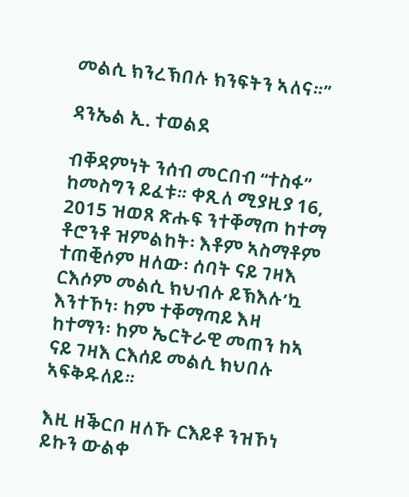መልሲ ክንረኽበሉ ክንፍትን ኣለና።”

ዳንኤል ኢ. ተወልደ

ብቐዳምነት ንሰብ መርበብ “ተስፋ” ከመስግን ይፈቱ። ቀጺለ ሚያዚያ 16, 2015 ዝወጸ ጽሑፍ ንተቐማጦ ከተማ ቶሮንቶ ዝምልከት፡ እቶም ኣስማቶም ተጠቒሶም ዘለው፡ ሰባት ናይ ገዛእ ርእሶም መልሲ ክህብሉ ይኽእሉ’ኳ እንተኾነ፡ ከም ተቐማጣይ እዛ ከተማን፡ ከም ኤርትራዊ መጠን ከኣ ናይ ገዛእ ርእሰይ መልሲ ክህበሉ ኣፍቅዱለይ።

እዚ ዘቕርቦ ዘለኹ ርእይቶ ንዝኾነ ይኩን ውልቀ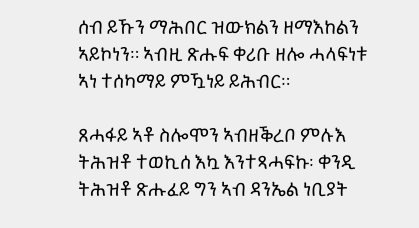ሰብ ይኹን ማሕበር ዝውክልን ዘማእከልን ኣይኮነን። ኣብዚ ጽሑፍ ቀሪቡ ዘሎ ሓላፍነቱ ኣነ ተሰካማይ ምዃነይ ይሕብር።

ጸሓፋይ ኣቶ ስሎሞን ኣብዘቕረቦ ምሉእ ትሕዝቶ ተወኪሰ እኳ እንተጻሓፍኩ፡ ቀንዲ ትሕዝቶ ጽሑፈይ ግን ኣብ ዳንኤል ነቢያት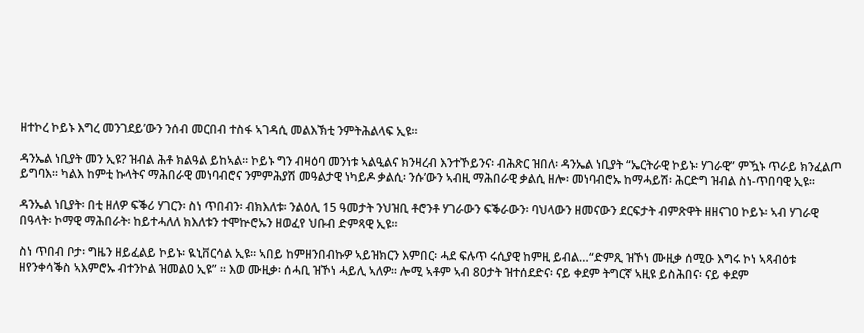ዘተኮረ ኮይኑ እግረ መንገደይ’ውን ንሰብ መርበብ ተስፋ ኣገዳሲ መልእኽቲ ንምትሕልላፍ ኢዩ።

ዳንኤል ነቢያት መን ኢዩ? ዝብል ሕቶ ክልዓል ይከኣል። ኮይኑ ግን ብዛዕባ መንነቱ ኣልዒልና ክንዛረብ እንተኾይንና፡ ብሕጽር ዝበለ፡ ዳንኤል ነቢያት “ኤርትራዊ ኮይኑ፡ ሃገራዊ” ምዃኑ ጥራይ ክንፈልጦ ይግባእ። ካልእ ከምቲ ኩላትና ማሕበራዊ መነባብሮና ንምምሕያሽ መዓልታዊ ነካይዶ ቃልሲ፡ ንሱ’ውን ኣብዚ ማሕበራዊ ቃልሲ ዘሎ፡ መነባብሮኡ ከማሓይሽ፡ ሕርድግ ዝብል ስነ-ጥበባዊ ኢዩ።

ዳንኤል ነቢያት፡ በቲ ዘለዎ ፍቕሪ ሃገርን፡ ስነ ጥበብን፡ ብክእለቱ፡ ንልዕሊ 15 ዓመታት ንህዝቢ ቶሮንቶ ሃገራውን ፍቕራውን፡ ባህላውን ዘመናውን ደርፍታት ብምጽዋት ዘዘናገዐ ኮይኑ፡ ኣብ ሃገራዊ በዓላት፡ ኮማዊ ማሕበራት፡ ከይተሓለለ ክእለቱን ተሞኵሮኡን ዘወፈየ ህቡብ ድምጻዊ ኢዩ።

ስነ ጥበብ ቦታ፡ ግዜን ዘይፈልይ ኮይኑ፡ ዪኒቨርሳል ኢዩ። ኣበይ ከምዘንበብኩዎ ኣይዝክርን እምበር፡ ሓደ ፍሉጥ ሩሲያዊ ከምዚ ይብል…“ድምጺ ዝኾነ ሙዚቃ ሰሚዑ እግሩ ኮነ ኣጻብዕቱ ዘየንቀሳቕስ ኣእምሮኡ ብተንኮል ዝመልዐ ኢዩ” ። እወ ሙዚቃ፡ ሰሓቢ ዝኾነ ሓይሊ ኣለዎ። ሎሚ ኣቶም ኣብ 80ታት ዝተሰደድና፡ ናይ ቀደም ትግርኛ ኣዚዩ ይስሕበና፡ ናይ ቀደም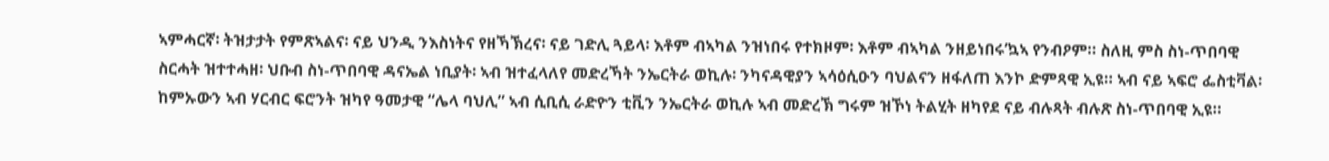ኣምሓርኛ፡ ትዝታታት የምጽኣልና፡ ናይ ህንዲ ንእስነትና የዘኻኽረና፡ ናይ ገድሊ ጓይላ፡ እቶም ብኣካል ንዝነበሩ የተክዞም፡ እቶም ብኣካል ንዘይነበሩ’ኳኣ የንብዖም። ስለዚ ምስ ስነ-ጥበባዊ ስርሓት ዝተተሓዘ፡ ህቡብ ስነ-ጥበባዊ ዳናኤል ነቢያት፡ ኣብ ዝተፈላለየ መድረኻት ንኤርትራ ወኪሉ፡ ንካናዳዊያን ኣሳዕሲዑን ባህልናን ዘፋለጠ እንኮ ድምጻዊ ኢዩ። ኣብ ናይ ኣፍሮ ፌስቲቫል፡ ከምኡውን ኣብ ሃርብር ፍሮንት ዝካየ ዓመታዊ “ሌላ ባህሊ” ኣብ ሲቢሲ ራድዮን ቲቪን ንኤርትራ ወኪሉ ኣብ መድረኽ ግሩም ዝኾነ ትልሂት ዘካየደ ናይ ብሉጻት ብሉጽ ስነ-ጥበባዊ ኢዩ።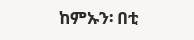ከምኡን፡ በቲ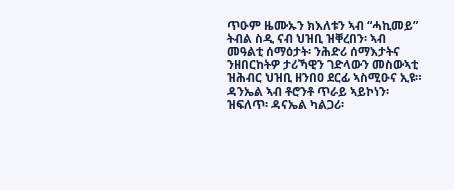ጥዑም ዜሙኡን ክእለቱን ኣብ “ሓኪመይ” ትብል ስዲ ናብ ህዝቢ ዝቐረበን፡ ኣብ መዓልቲ ሰማዕታት፡ ንሕድሪ ሰማእታትና ንዘበርከትዎ ታሪኻዊን ገድላውን መስውኣቲ ዝሕብር ህዝቢ ዘንበዐ ደርፊ ኣስሚዑና ኢዩ። ዳንኤል ኣብ ቶሮንቶ ጥራይ ኣይኮነን፡ ዝፍለጥ፡ ዳናኤል ካልጋሪ፡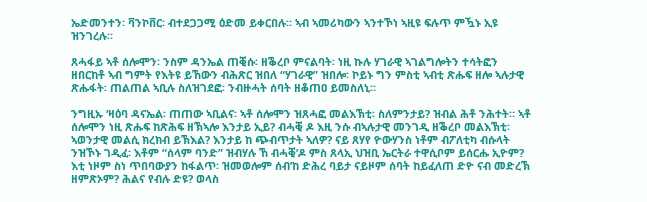ኤድመንተን፡ ቫንኮቨር፡ ብተደጋጋሚ ዕድመ ይቀርበሉ። ኣብ ኣመሪካውን ኣንተኾነ ኣዚዩ ፍሉጥ ምዃኑ ኢዩ ዝንገረሉ።

ጸሓፋይ ኣቶ ሰሎሞን፡ ንስም ዳንኤል ጠቒሱ፡ ዘቕረቦ ምናልባት፡ ነዚ ኩሉ ሃገራዊ ኣገልግሎትን ተሳትፎን ዘበርከቶ ኣብ ግምት የእትዩ ይኸውን ብሕጽር ዝበለ “ሃገራዊ” ዝበሎ፡ ኮይኑ ግን ምስቲ ኣብቲ ጽሑፍ ዘሎ ኣሉታዊ ጽሑፋት፡ ጠልጠል ኣቢሉ ስለዝገደፎ፡ ንብዙሓት ሰባት ዘቆጠዐ ይመስለኒ።

ንግዚኡ ‘ዛዕባ ዳናኤል፡ ጠጠው ኣቢልና፡ ኣቶ ሰሎሞን ዝጸሓፎ መልእኽቲ፡ ስለምንታይ? ዝብል ሕቶ ንሕተት። ኣቶ ሰሎሞን ነዚ ጽሑፍ ከጽሕፍ ዘኽኣሎ እንታይ ኢይ? ብሓቒ ዶ እዚ ንሱ ብኣሉታዊ መንገዲ ዘቕረቦ መልእኽቲ፡ ኣወንታዊ መልሲ ክረክብ ይኽእል? እንታይ ከ ጭብጥታት ኣለዎ? ናይ ጸሃየ ዮውሃንስ ነቶም ብፖለቲካ ብሱላት ንዝኾኑ ገዲፈ፡ እቶም “ሰላም ባንድ” ዝብሃሉ ኸ ብሓቒ’ዶ ምስ ጸላኢ ህዝቢ ኤርትራ ተዋሲቦም ይሰርሑ ኢዮም? እቲ ነዞም ስነ ጥበባውያን ከፋልጥ፡ ዝመወሎም ሰብ’ከ ድሕረ ባይታ ናይዞም ሰባት ከይፈለጠ ድዮ ናብ መድረኽ ዘምጽኦም? ሕልና የብሉ ድዩ? ወላስ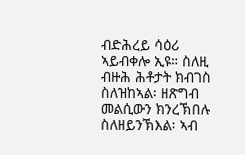ብድሕረይ ሳዕሪ ኣይብቀሎ ኢዩ። ስለዚ ብዙሕ ሕቶታት ክብገስ ስለዝከኣል፡ ዘጽግብ መልሲውን ክንረኽበሉ ስለዘይንኽእል፡ ኣብ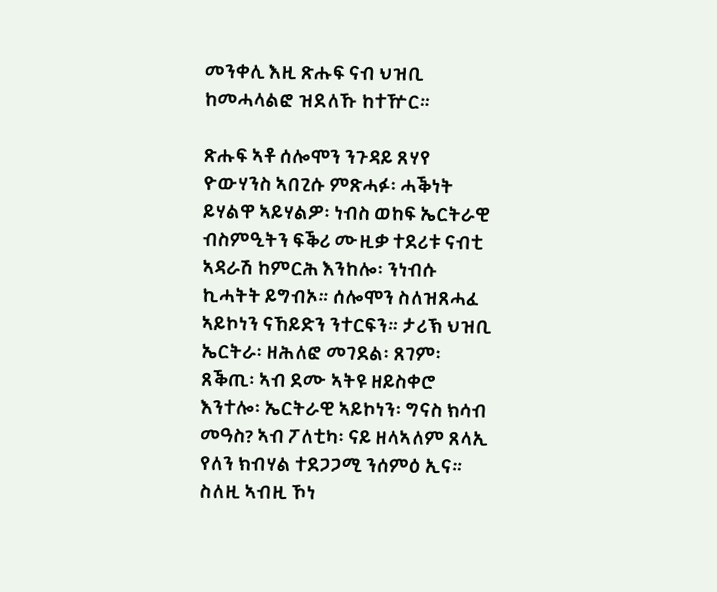መንቀሊ እዚ ጽሑፍ ናብ ህዝቢ ከመሓላልፎ ዝደለኹ ከተዅር።

ጽሑፍ ኣቶ ሰሎሞን ንጉዳይ ጸሃየ ዮውሃንስ ኣበጊሱ ምጽሓፉ፡ ሓቕነት ይሃልዋ ኣይሃልዎ፡ ነብስ ወከፍ ኤርትራዊ ብስምዒትን ፍቕሪ ሙዚቃ ተደሪቱ ናብቲ ኣዳራሽ ከምርሕ እንከሎ፡ ንነብሱ ኪሓትት ይግብኦ። ሰሎሞን ስለዝጸሓፈ ኣይኮነን ናኸይድን ንተርፍን። ታሪኽ ህዝቢ ኤርትራ፡ ዘሕለፎ መገደል፡ ጸገም፡ ጸቕጢ፡ ኣብ ደሙ ኣትዩ ዘይስቀሮ እንተሎ፡ ኤርትራዊ ኣይኮነን፡ ግናስ ክሳብ መዓስ? ኣብ ፖለቲካ፡ ናይ ዘላኣለም ጸላኢ የለን ክብሃል ተደጋጋሚ ንሰምዕ ኢና። ስለዚ ኣብዚ ኾነ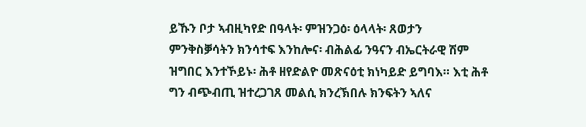ይኹን ቦታ ኣብዚካየድ በዓላት፡ ምዝንጋዕ፡ ዕላላት፡ ጸወታን ምንቅስቓሳትን ክንሳተፍ እንከሎና፡ ብሕልፊ ንዓናን ብኤርትራዊ ሽም ዝግበር እንተኾይኑ፡ ሕቶ ዘየድልዮ መጽናዕቲ ክነካይድ ይግባእ። እቲ ሕቶ ግን ብጭብጢ ዝተረጋገጸ መልሲ ክንረኽበሉ ክንፍትን ኣለና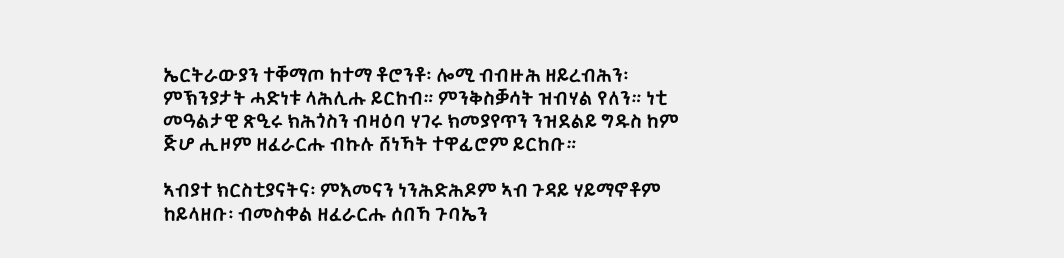ኤርትራውያን ተቐማጦ ከተማ ቶሮንቶ፡ ሎሚ ብብዙሕ ዘይረብሕን፡ ምኽንያታት ሓድነቱ ላሕሊሑ ይርከብ። ምንቅስቓሳት ዝብሃል የለን። ነቲ መዓልታዊ ጽዒሩ ክሕጎስን ብዛዕባ ሃገሩ ክመያየጥን ንዝደልይ ግዱስ ከም ጅሆ ሒዞም ዘፈራርሑ ብኩሉ ሸነኻት ተዋፊሮም ይርከቡ።

ኣብያተ ክርስቲያናትና፡ ምእመናን ነንሕድሕዶም ኣብ ጉዳይ ሃይማኖቶም ከይላዘቡ፡ ብመስቀል ዘፈራርሑ ሰበኻ ጉባኤን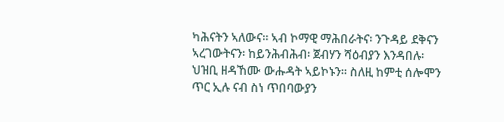ካሕናትን ኣለውና። ኣብ ኮማዊ ማሕበራትና፡ ንጉዳይ ደቅናን ኣረገውትናን፡ ከይንሕብሕብ፡ ጀብሃን ሻዕብያን እንዳበሉ፡ ህዝቢ ዘዳኸሙ ውሑዳት ኣይኮኑን። ስለዚ ከምቲ ሰሎሞን ጥር ኢሉ ናብ ስነ ጥበባውያን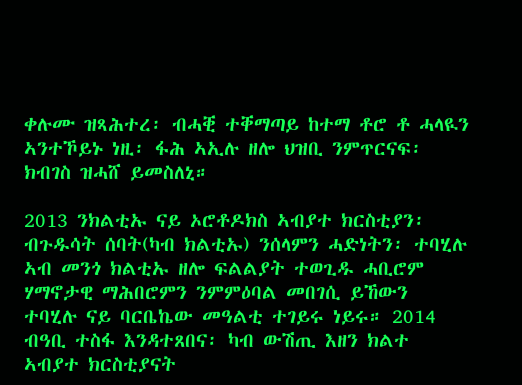ቀሉሙ ዝጻሕተረ፡ ብሓቒ ተቐማጣይ ከተማ ቶሮ ቶ ሓላዪን ኣንተኾይኑ ነዚ፡ ፋሕ ኣኢሉ ዘሎ ህዝቢ ንምጥርናፍ፡ ክብገስ ዝሓሸ ይመስለኒ።

2013 ንክልቲኡ ናይ ኦሮቶዶክስ ኣብያተ ክርስቲያን፡ ብጉዱሳት ሰባት(ካብ ክልቲኡ) ንሰላምን ሓድነትን፡ ተባሂሉ ኣብ መንጎ ክልቲኡ ዘሎ ፍልልያት ተወጊዱ ሓቢሮም ሃማኖታዊ ማሕበሮምን ንምምዕባል መበገሲ ይኸውን ተባሂሉ ናይ ባርቤኬው መዓልቲ ተገይሩ ነይሩ። 2014 ብዓቢ ተስፋ እንዳተጸበና፡ ካብ ውሽጢ እዘን ክልተ ኣብያተ ክርስቲያናት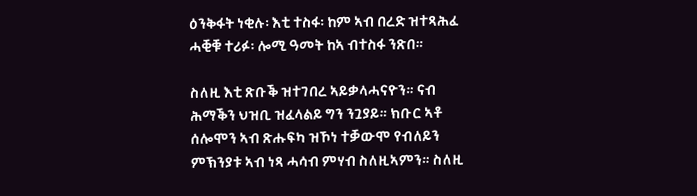ዕንቅፋት ነቂሉ፡ እቲ ተስፋ፡ ከም ኣብ በረድ ዝተጻሕፈ ሓቒቑ ተሪፉ፡ ሎሚ ዓመት ከኣ ብተስፋ ንጽበ።

ስለዚ እቲ ጽቡቕ ዝተገበረ ኣይቃላሓናዮን። ናብ ሕማቕን ህዝቢ ዝፈላልይ ግን ንጓያይ። ክቡር ኣቶ ሰሎሞን ኣብ ጽሑፍካ ዝኾነ ተቓውሞ የብለይን ምኽንያቱ ኣብ ነጻ ሓሳብ ምሃብ ስለዚኣምን። ስለዚ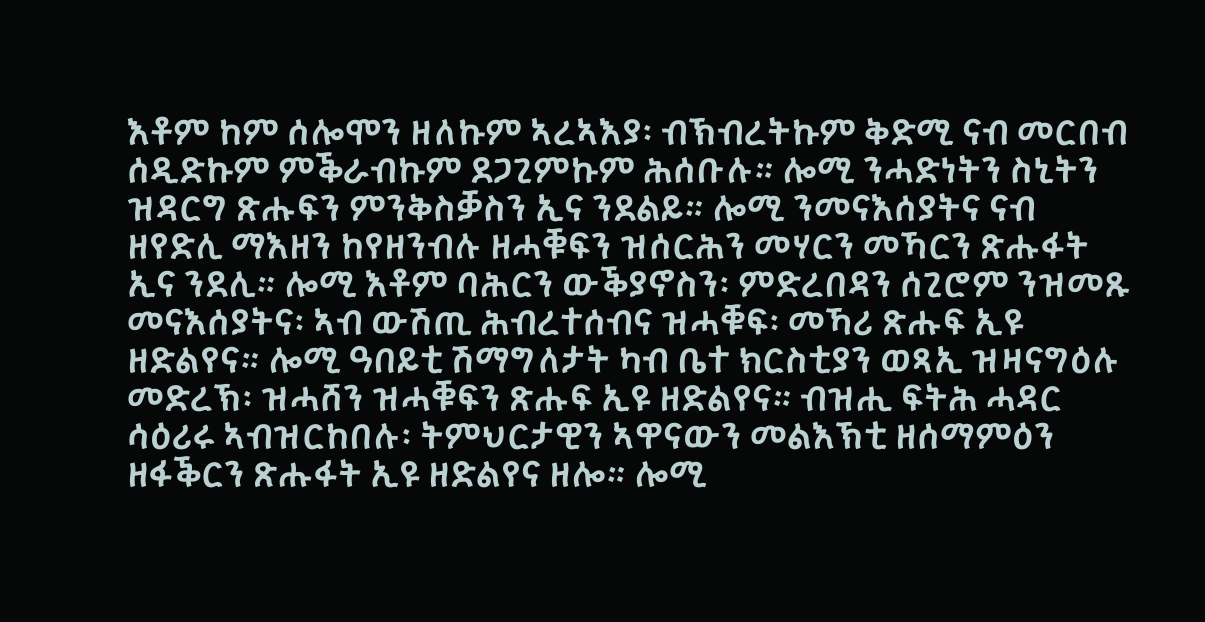እቶም ከም ሰሎሞን ዘለኩም ኣረኣእያ፡ ብኽብረትኩም ቅድሚ ናብ መርበብ ሰዲድኩም ምቕራብኩም ደጋጊምኩም ሕሰቡሉ። ሎሚ ንሓድነትን ስኒትን ዝዳርግ ጽሑፍን ምንቅስቓስን ኢና ንደልይ። ሎሚ ንመናእሰያትና ናብ ዘየድሊ ማእዘን ከየዘንብሉ ዘሓቑፍን ዝሰርሕን መሃርን መኻርን ጽሑፋት ኢና ንደሊ። ሎሚ እቶም ባሕርን ውቕያኖስን፡ ምድረበዳን ሰጊሮም ንዝመጹ መናእሰያትና፡ ኣብ ውሽጢ ሕብረተሰብና ዝሓቑፍ፡ መኻሪ ጽሑፍ ኢዩ ዘድልየና። ሎሚ ዓበይቲ ሽማግለታት ካብ ቤተ ክርስቲያን ወጻኢ ዝዛናግዕሉ መድረኽ፡ ዝሓሸን ዝሓቑፍን ጽሑፍ ኢዩ ዘድልየና። ብዝሒ ፍትሕ ሓዳር ሳዕሪሩ ኣብዝርከበሉ፡ ትምህርታዊን ኣዋናውን መልእኽቲ ዘሰማምዕን ዘፋቕርን ጽሑፋት ኢዩ ዘድልየና ዘሎ። ሎሚ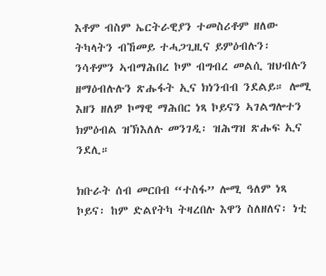እቶም ብስም ኤርትራዊያን ተመስሪቶም ዘለው ትካላትን ብኸመይ ተሓጋጊዚና ይምዕብሉን፡ ንሳቶምን ኣብማሕበረ ኮም ብግብረ መልሲ ዝህብሉን ዘማዕብሉሉን ጽሑፋት ኢና ክነንብብ ንደልይ። ሎሚ እዘን ዘለዎ ኮማዊ ማሕበር ነጻ ኮይናን ኣገልግሎተን ክምዕብል ዝኽእለሉ መንገዲ፡ ዝሕግዝ ጽሑፍ ኢና ንደሊ።

ክቡራት ሰብ መርበብ “ተስፋ” ሎሚ ዓለም ነጻ ኮይና፡ ከም ድልየትካ ትዛረበሉ እዋን ስለዘለና፡ ነቲ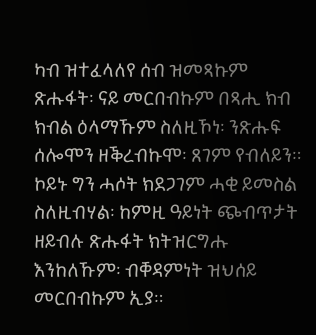ካብ ዝተፈላለየ ሰብ ዝመጻኩም ጽሑፋት፡ ናይ መርበብኩም በጻሒ ክብ ክብል ዕላማኹም ስለዚኾነ፡ ንጽሑፍ ሰሎሞን ዘቕረብኩሞ፡ ጸገም የብለይን። ኮይኑ ግን ሓሶት ክደጋገም ሓቂ ይመስል ስለዚብሃል፡ ከምዚ ዓይነት ጭብጥታት ዘይብሉ ጽሑፋት ክትዝርግሑ እንከለኹም፡ ብቐዳምነት ዝህሰይ መርበብኩም ኢያ።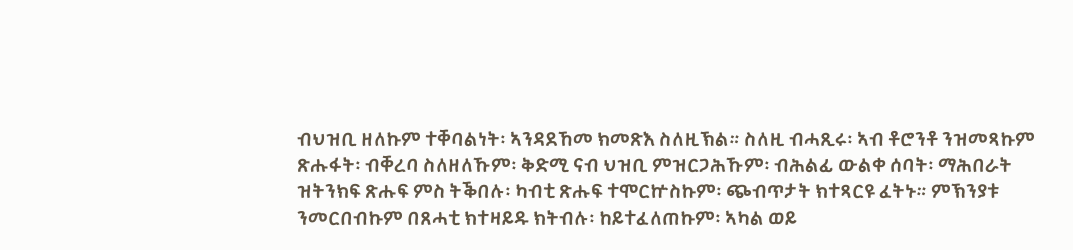ብህዝቢ ዘለኩም ተቐባልነት፡ ኣንዳደኸመ ክመጽእ ስለዚኽል። ስለዚ ብሓጺሩ፡ ኣብ ቶሮንቶ ንዝመጻኩም ጽሑፋት፡ ብቐረባ ስለዘለኹም፡ ቅድሚ ናብ ህዝቢ ምዝርጋሕኹም፡ ብሕልፊ ውልቀ ሰባት፡ ማሕበራት ዝትንክፍ ጽሑፍ ምስ ትቕበሉ፡ ካብቲ ጽሑፍ ተሞርኵስኩም፡ ጭብጥታት ክተጻርዩ ፈትኑ። ምኽንያቱ ንመርበብኩም በጸሓቲ ክተዛይዱ ክትብሉ፡ ከይተፈለጠኩም፡ ኣካል ወይ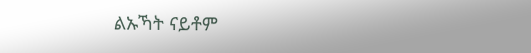ልኡኻት ናይቶም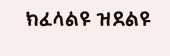ክፈላልዩ ዝደልዩ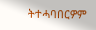ትተሓባበርዎም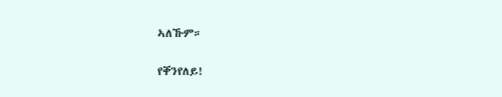ኣለኹም።

የቐንየለይ!